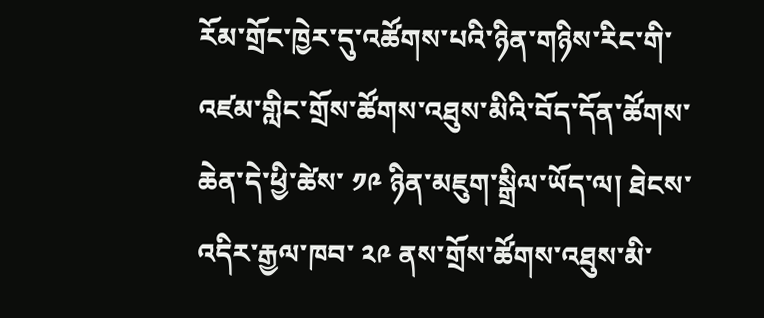རོམ་གྲོང་ཁྱེར་དུ་འཚོགས་པའི་ཉིན་གཉིས་རིང་གི་འཛམ་གླིང་གྲོས་ཚོགས་འཐུས་མིའི་བོད་དོན་ཚོགས་ཆེན་དེ་ཕྱི་ཚེས་ ༡༩ ཉིན་མཇུག་སྒྲིལ་ཡོད་ལ། ཐེངས་འདིར་རྒྱལ་ཁབ་ ༢༩ ནས་གྲོས་ཚོགས་འཐུས་མི་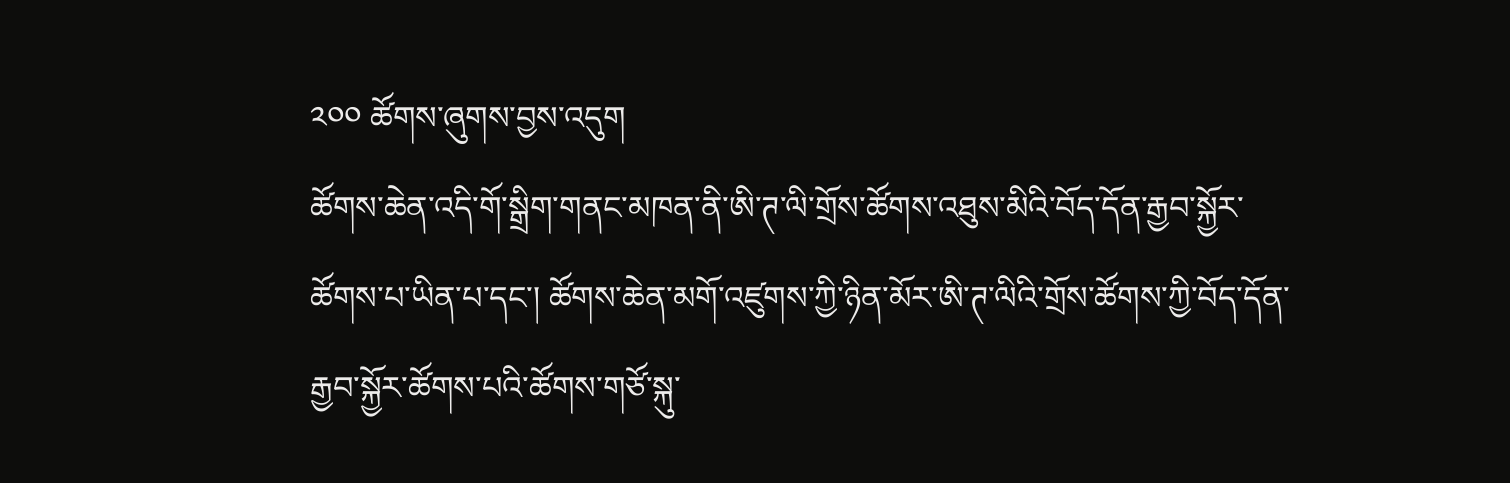༢༠༠ ཚོགས་ཞུགས་བྱས་འདུག
ཚོགས་ཆེན་འདི་གོ་སྒྲིག་གནང་མཁན་ནི་ཨི་ཊ་ལི་གྲོས་ཚོགས་འཐུས་མིའི་བོད་དོན་རྒྱབ་སྐྱོར་ཚོགས་པ་ཡིན་པ་དང་། ཚོགས་ཆེན་མགོ་འཛུགས་ཀྱི་ཉིན་མོར་ཨི་ཊ་ལིའི་གྲོས་ཚོགས་ཀྱི་བོད་དོན་རྒྱབ་སྐྱོར་ཚོགས་པའི་ཚོགས་གཙོ་སྐུ་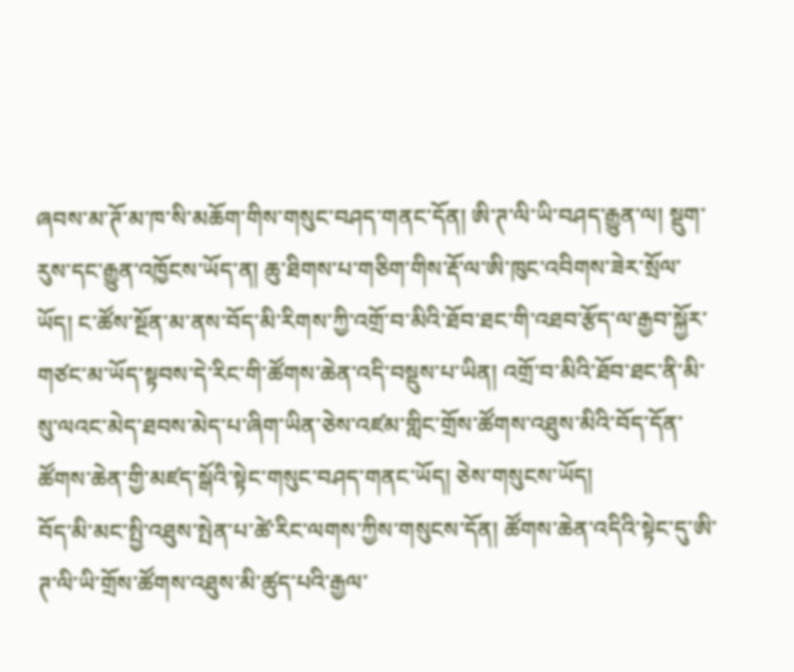ཞབས་མ་ཊོ་མ་ཁ་སི་མཆོག་གིས་གསུང་བཤད་གནང་དོན། ཨི་ཊ་ལི་ཡི་བཤད་རྒྱུན་ལ། སྡུག་རུས་དང་རྒྱུན་འཁྱོངས་ཡོད་ན། ཆུ་ཐིགས་པ་གཅིག་གིས་རྡོ་ལ་ཨི་ཁུང་འབིགས་ཟེར་སྲོལ་ཡོད། ང་ཚོས་སྔོན་མ་ནས་བོད་མི་རིགས་ཀྱི་འགྲོ་བ་མིའི་ཐོབ་ཐང་གི་འཐབ་རྩོད་ལ་རྒྱབ་སྐྱོར་གཙང་མ་ཡོད་སྟབས་དེ་རིང་གི་ཚོགས་ཆེན་འདི་བསྡུས་པ་ཡིན། འགྲོ་བ་མིའི་ཐོབ་ཐང་ནི་མི་སུ་ལའང་མེད་ཐབས་མེད་པ་ཞིག་ཡིན་ཅེས་འཛམ་གླིང་གྲོས་ཚོགས་འཐུས་མིའི་བོད་དོན་ཚོགས་ཆེན་གྱི་མཛད་སྒོའི་སྟེང་གསུང་བཤད་གནང་ཡོད། ཅེས་གསུངས་ཡོད།
བོད་མི་མང་སྤྱི་འཐུས་སྤེན་པ་ཚེ་རིང་ལགས་ཀྱིས་གསུངས་དོན། ཚོགས་ཆེན་འདིའི་སྟེང་དུ་ཨི་ཊ་ལི་ཡི་གྲོས་ཚོགས་འཐུས་མི་ཚུད་པའི་རྒྱལ་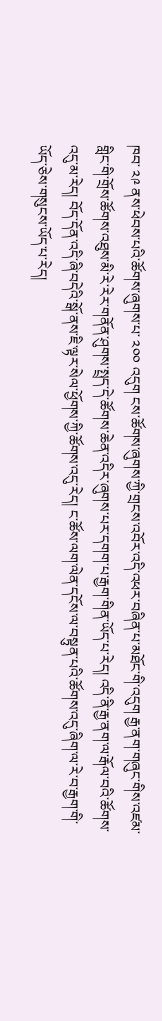ཁབ་ ༢༩ ནས་ཕེབས་པའི་ཚོགས་ཞུགས་པ་ ༢༠༠ འདུག ངས་ཚོགས་ཞུགས་ཀྱི་གྲངས་འབོར་འདི་འཕར་བཞིན་པ་མཐོང་གི་འདུག རྒྱ་ནག་གཞུང་གིས་འཛམ་གླིང་གི་གྲོས་ཚོགས་འཐུས་མི་རེ་རེར་གནོན་ཤུགས་སྤྲད་དེ་ཚོགས་ཆེན་འདིར་ཞུགས་པར་དགག་པ་རྒྱག་གིན་ཡོད་པ་རེད། འདི་ནི་རྒྱ་ནག་ལ་རྒོལ་བའི་ཚོགས་འདུ་མ་རེད། བོད་དོན་འདི་ཞི་བདེའི་སྒོ་ནས་ཇི་ལྟར་སེལ་ཕྱོགས་ཀྱི་ཚོགས་འདུ་རེད། ང་ཚོས་ལག་ལེན་དངོས་ལ་བསྟུན་པའི་ཚོགས་འདུ་ཞིག་ལ་རེ་བ་རྒྱག་གི་ཡོད་ཅེས་གསུངས་ཡོད་པ་རེད།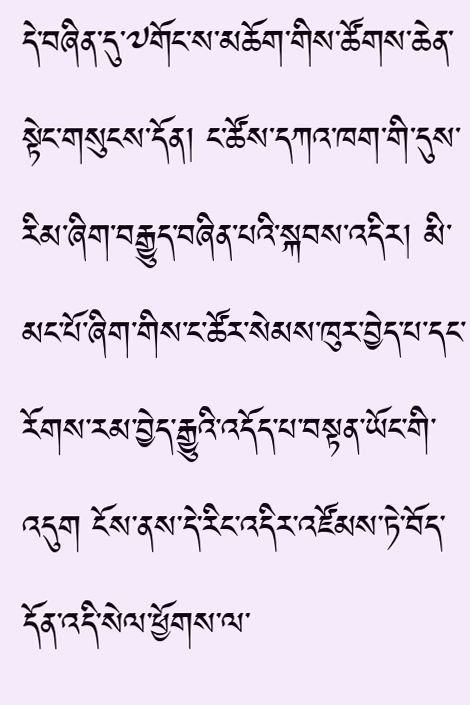དེ་བཞིན་དུ་༧གོང་ས་མཆོག་གིས་ཚོགས་ཆེན་སྟེང་གསུངས་དོན། ང་ཚོས་དཀའ་ཁག་གི་དུས་རིམ་ཞིག་བརྒྱུད་བཞིན་པའི་སྐབས་འདིར། མི་མང་པོ་ཞིག་གིས་ང་ཚོར་སེམས་ཁུར་བྱེད་པ་དང་རོགས་རམ་བྱེད་རྒྱུའི་འདོད་པ་བསྟན་ཡོང་གི་འདུག ངོས་ནས་དེ་རིང་འདིར་འཛོམས་ཏེ་བོད་དོན་འདི་སེལ་ཕྱོགས་ལ་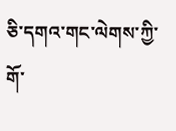ཅི་དགའ་གང་ལེགས་ཀྱི་གོ་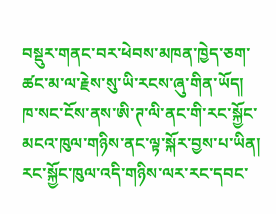བསྡུར་གནང་བར་ཕེབས་མཁན་ཁྱེད་ཅག་ཚང་མ་ལ་རྗེས་སུ་ཡི་རངས་ཞུ་གིན་ཡོད། ཁ་སང་ངོས་ནས་ཨི་ཊ་ལི་ནང་གི་རང་སྐྱོང་མངའ་ཁུལ་གཉིས་ནང་ལྟ་སྐོར་བྱས་པ་ཡིན། རང་སྐྱོང་ཁུལ་འདི་གཉིས་ལར་རང་དབང་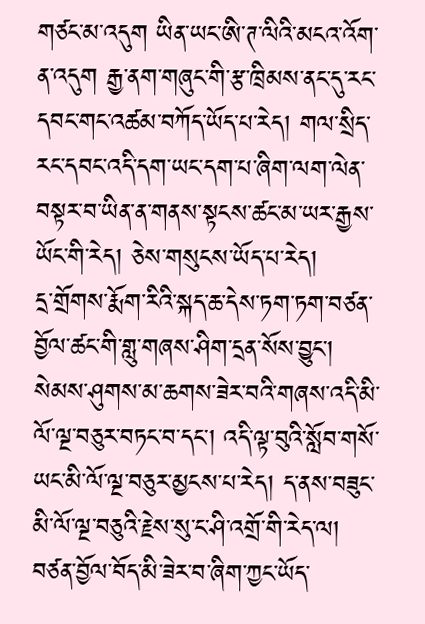གཙང་མ་འདུག ཡིན་ཡང་ཨི་ཊ་ལིའི་མངའ་འོག་ན་འདུག རྒྱ་ནག་གཞུང་གི་རྩ་ཁྲིམས་ནང་དུ་རང་དབང་གང་འཚམ་བཀོད་ཡོད་པ་རེད། གལ་སྲིད་རང་དབང་འདི་དག་ཡང་དག་པ་ཞིག་ལག་ལེན་བསྟར་བ་ཡིན་ན་གནས་སྟངས་ཚང་མ་ཡར་རྒྱས་ཡོང་གི་རེད། ཅེས་གསུངས་ཡོད་པ་རེད།
དྲ་གྲོགས་རྨོག་རིའི་སྐད་ཆ་དེས་ཏག་ཏག་བཙན་བྱོལ་ཚང་གི་གླུ་གཞས་ཤིག་དྲན་སོས་བྱུང་། སེམས་ཤུགས་མ་ཆགས་ཟེར་བའི་གཞས་འདི་མི་ལོ་ལྔ་བཅུར་བཏང་བ་དང་། འདི་ལྟ་བུའི་སློབ་གསོ་ཡང་མི་ལོ་ལྔ་བཅུར་མྱངས་པ་རེད། ད་ནས་བཟུང་མི་ལོ་ལྔ་བཅུའི་རྗེས་སུ་ང་ཤི་འགྲོ་གི་རེད་ལ། བཙན་བྱོལ་བོད་མི་ཟེར་བ་ཞིག་ཀྱང་ཡོད་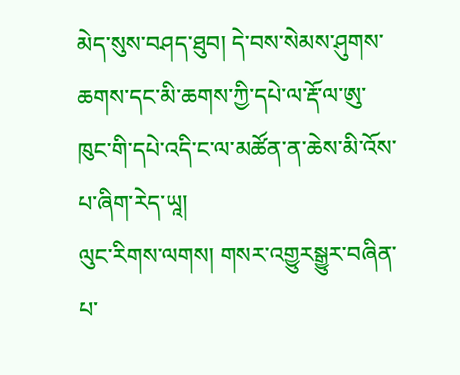མེད་སུས་བཤད་ཐུབ། དེ་བས་སེམས་ཤུགས་ཆགས་དང་མི་ཆགས་ཀྱི་དཔེ་ལ་རྡོ་ལ་ཨུ་ཁུང་གི་དཔེ་འདི་ང་ལ་མཚོན་ན་ཆེས་མི་འོས་པ་ཞིག་རེད་ཡཱ།
ལུང་རིགས་ལགས། གསར་འགྱུརསྒྱུར་བཞིན་པ་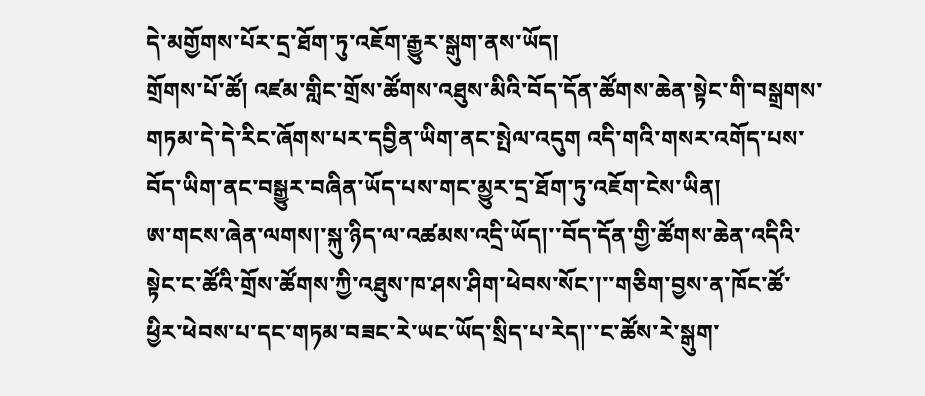དེ་མགྱོགས་པོར་དྲ་ཐོག་ཏུ་འཇོག་རྒྱུར་སྒུག་ནས་ཡོད།
གྲོགས་པོ་ཚོ། འཛམ་གླིང་གྲོས་ཚོགས་འཐུས་མིའི་བོད་དོན་ཚོགས་ཆེན་སྟེང་གི་བསྒྲགས་གཏམ་དེ་དེ་རིང་ཞོགས་པར་དབྱིན་ཡིག་ནང་སྤེལ་འདུག འདི་གའི་གསར་འགོད་པས་བོད་ཡིག་ནང་བསྒྱུར་བཞིན་ཡོད་པས་གང་མྱུར་དྲ་ཐོག་ཏུ་འཇོག་ངེས་ཡིན།
ཨ་གངས་ཞེན་ལགས།་སྐུ་ཉིད་ལ་འཚམས་འདྲི་ཡོད།་་བོད་དོན་གྱི་ཚོགས་ཆེན་འདིའི་སྟེང་ང་ཚོའི་གྲོས་ཚོགས་ཀྱི་འཐུས་ཁ་ཤས་ཤིག་ཕེབས་སོང་།་་གཅིག་བྱས་ན་ཁོང་ཚོ་ཕྱིར་ཕེབས་པ་དང་གཏམ་བཟང་རེ་ཡང་ཡོད་སྲིད་པ་རེད།་་ང་ཚོས་རེ་སྒུག་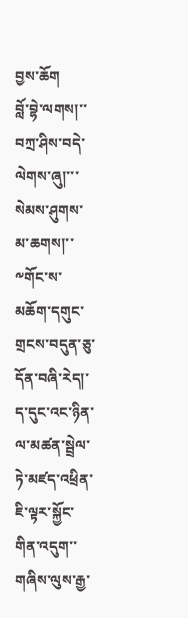བྱས་ཆོག
བློ་བྷེ་ལགས།་་བཀྲ་ཤིས་བདེ་ལེགས་ཞུ།་་་སེམས་ཤུགས་མ་ཆགས།་་༸གོང་ས་མཆོག་དགུང་གྲངས་བདུན་ཅུ་དོན་བཞི་རེད།་ད་དུང་འང་ཉིན་ལ་མཚན་སྦྲེལ་ཏེ་མཛད་འཕྲིན་ཇི་ལྟར་སྐྱོང་གིན་འདུག་་གཞིས་ལུས་རྒྱ་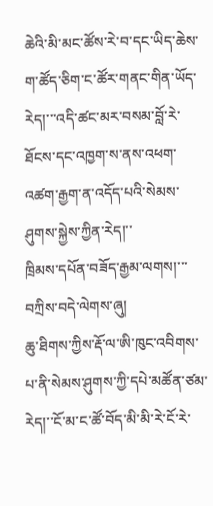ཆེའི་མི་མང་ཚོས་རེ་བ་དང་ཡིད་ཆེས་ག་ཚོད་ཅིག་ང་ཚོར་གནང་གིན་ཡོད་རེད།་་་འདི་ཚང་མར་བསམ་བློ་རེ་ཐོངས་དང་འཁྱག་ས་ནས་འཕག་འཚག་རྒྱག་ན་འདོད་པའི་སེམས་ཤུགས་སྐྱེས་ཀྱིན་རེད།་་
ཁྲིམས་དཔོན་བཟོད་རྒྱམ་ལགས།་་་བཀྲིས་བདེ་ལེགས་ཞུ།
ཆུ་ཐིགས་ཀྱིས་རྡོ་ལ་ཨི་ཁུང་འབིགས་པ་ནི་སེམས་ཤུགས་ཀྱི་དཔེ་མཚོན་ཙམ་རེད།་་ངོ་མ་ང་ཚོ་བོད་མི་མི་རེ་ངོ་རེ་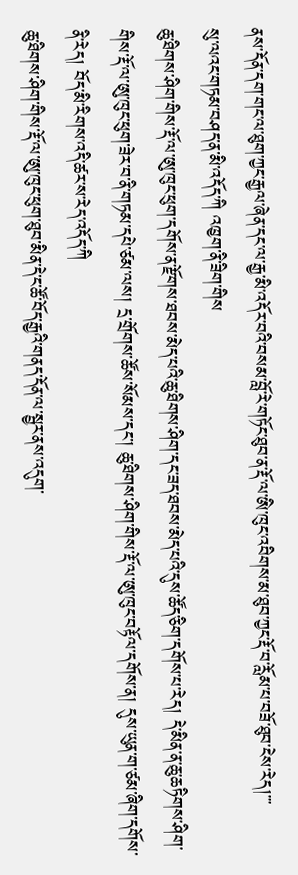ནས་དོན་དག་གང་ལ་ཐུག་ཀྱང་རྒྱལ་ཞེན་དང་ལ་རྒྱ་མི་འདོར་བའི་བསམ་བློ་རེ་གཏོང་ཐུབ་ན་རྡོ་ལ་ཨི་ཁུང་འབིགས་མ་ཐུབ་ཀྱང་རྡོ་བ་རློམ་པ་བཟོ་ཐུབ་ངེས་རེད།་་་
སུ་ལའང་གཏམ་བཤད་ན་མི་འདོད་ཀི འཁྱག་ནི་ཟིག་གིས
ཆུ་ཐིགས་ཤིག་གིས་རྡོ་ལ་ཨུ་ཁུང་ཕུག་དགོས་ན་རྫོགས་ཐབས་མེད་པའི་ཆུ་ཐིགས་ཤིག་དང་ཟད་ཐབས་མེད་པའི་དུས་ཚོད་ཅིག་དགོས་པ་རེད། དེ་མིན་ན་ཆུ་ཆཏིགས་ཤིག་གིས་རྡོ་ལ་ཨུ་ཁུང་ཕུག་ཟེར་བ་ནི་གཏམ་དཔེ་ཙམ་ལས། དྲ་གྲོགས་ཚོས་སོམས་དང་། ཆུ་ཐིགས་ཤིག་གིས་རྡོ་ལ་ཨུ་ཁུང་བརྟོལ་དགོས་ན། དུས་ཡུན་ག་ཙམ་ཞིག་དགོས་ནི་རེད། བོད་མི་རིགས་འདི་ཚར་ས་རེད་འདོད་ཀི
ཆུ་ཐིགས་ཤིག་གིས་རྡོ་ལ་ཨུ་ཁུང་ཕུག་ཐུབ་མིན་དེ་ང་ཚོ་བོད་རྒྱའི་གནད་དོན་ལ་སྦྱར་ནས་འདུག་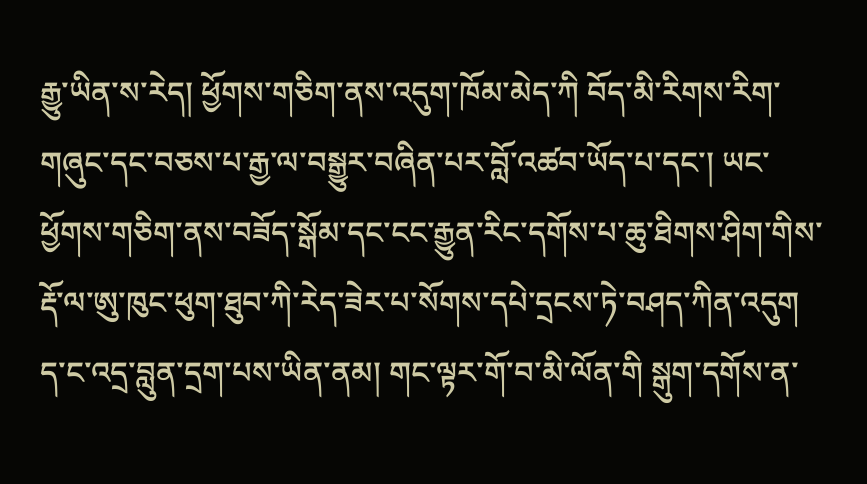རྒྱུ་ཡིན་ས་རེད། ཕྱོགས་གཅིག་ནས་འདུག་ཁོམ་མེད་ཀི བོད་མི་རིགས་རིག་གཞུང་དང་བཅས་པ་རྒྱ་ལ་བསྒྱུར་བཞིན་པར་བློ་འཚབ་ཡོད་པ་དང་། ཡང་ཕྱོགས་གཅིག་ནས་བཟོད་སྒོམ་དང་ངང་རྒྱུན་རིང་དགོས་པ་ཆུ་ཐིགས་ཤིག་གིས་རྡོ་ལ་ཨུ་ཁུང་ཕུག་ཐུབ་ཀི་རེད་ཟེར་པ་སོགས་དཔེ་དྲངས་ཏེ་བཤད་ཀིན་འདུག ད་ང་འདྲ་བླུན་དྲག་པས་ཡིན་ནམ། གང་ལྟར་གོ་བ་མི་ལོན་གི སྒུག་དགོས་ན་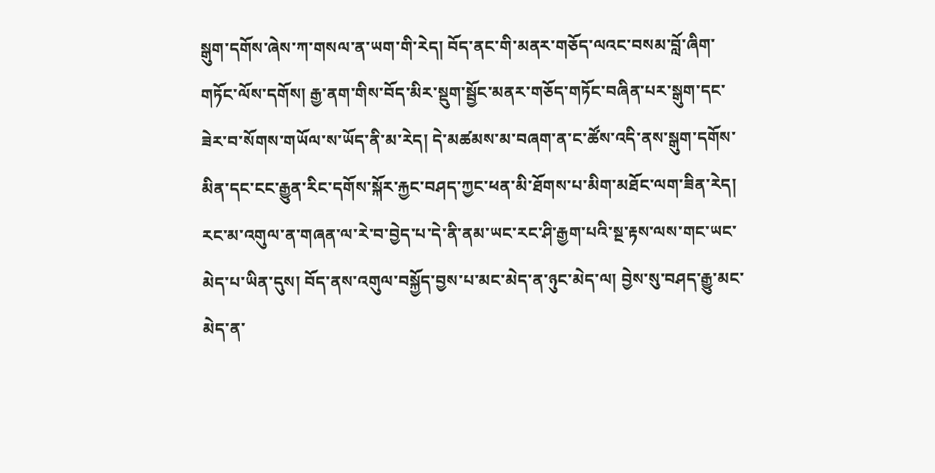སྒུག་དགོས་ཞེས་ཀ་གསལ་ན་ཡག་གི་རེད། བོད་ནང་གི་མནར་གཅོད་ལའང་བསམ་བློ་ཞིག་གཏོང་ལོས་དགོས། རྒྱ་ནག་གིས་བོད་མིར་སྡུག་སྦྱོང་མནར་གཅོད་གཏོང་བཞིན་པར་སྒུག་དང་ཟེར་བ་སོགས་གཡོལ་ས་ཡོད་ནི་མ་རེད། དེ་མཚམས་མ་བཞག་ན་ང་ཚོས་འདི་ནས་སྒུག་དགོས་མིན་དང་ངང་རྒྱུན་རིང་དགོས་སྐོར་རྐྱང་བཤད་ཀྱང་ཕན་མི་ཐོགས་པ་མིག་མཐོང་ལག་ཟིན་རེད།
རང་མ་འགུལ་ན་གཞན་ལ་རེ་བ་བྱེད་པ་དེ་ནི་ནམ་ཡང་རང་ཤི་རྒྱག་པའི་སྔ་རྟས་ལས་གང་ཡང་མེད་པ་ཡིན་དུས། བོད་ནས་འགུལ་བསྐྱོད་བྱས་པ་མང་མེད་ན་ཉུང་མེད་ལ། བྱེས་སུ་བཤད་རྒྱུ་མང་མེད་ན་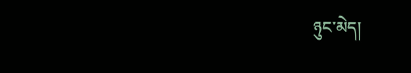ཉུང་མེད།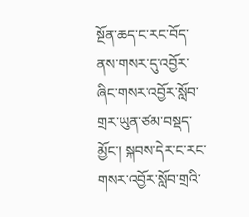སྔོན་ཆད་ང་རང་བོད་ནས་གསར་དུ་འབྱོར་ཞིང་གསར་འབྱོར་སློབ་གྲར་ཡུན་ཙམ་བསྡད་མྱོང་། སྐབས་དེར་ང་རང་གསར་འབྱོར་སློབ་གྲའི་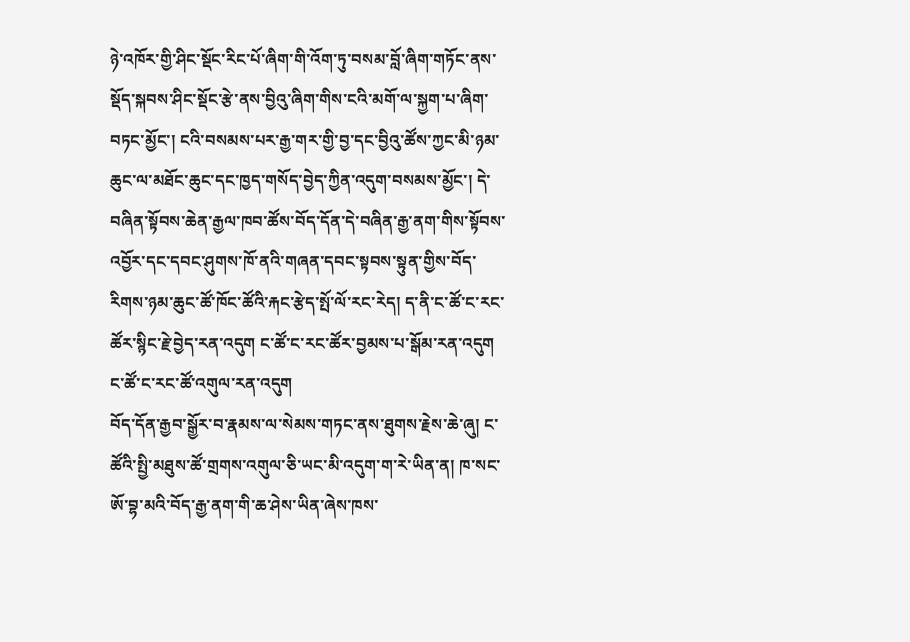ཉེ་འཁོར་གྱི་ཤིང་སྡོང་རིང་པོ་ཞིག་གི་འོག་ཏུ་བསམ་བློ་ཞིག་གཏོང་ནས་སྡོད་སྐབས་ཤིང་སྡོང་རྩེ་ནས་བྱིའུ་ཞིག་གིས་ངའི་མགོ་ལ་སྐྱག་པ་ཞིག་བཏང་མྱོང་། ངའི་བསམས་པར་རྒྱ་གར་གྱི་བྱ་དང་བྱིའུ་ཚོས་ཀྱང་མི་ཉམ་ཆུང་ལ་མཐོང་ཆུང་དང་ཁྱད་གསོད་བྱེད་ཀྱིན་འདུག་བསམས་མྱོང་། དེ་བཞིན་སྟོབས་ཆེན་རྒྱལ་ཁབ་ཚོས་བོད་དོན་དེ་བཞིན་རྒྱ་ནག་གིས་སྟོབས་འབྱོར་དང་དབང་ཤུགས་ཁོ་ནའི་གཞན་དབང་སྟབས་སྟུན་གྱིས་བོད་རིགས་ཉམ་ཆུང་ཚོ་ཁོང་ཚོའི་རྐང་རྩེད་སྤོ་ལོ་རང་རེད། ད་ནི་ང་ཚོ་ང་རང་ཚོར་སྙིང་རྗེ་བྱེད་རན་འདུག ང་ཚོ་ང་རང་ཚོར་བྱམས་པ་སྒོམ་རན་འདུག ང་ཚོ་ང་རང་ཚོ་འགུལ་རན་འདུག
བོད་དོན་རྒྱབ་སྒྱོར་བ་རྣམས་ལ་སེམས་གཏང་ནས་ཐུགས་རྗེས་ཆེ་ཞུ། ང་ཚོའི་སྤྱི་མཐུས་ཚོ་གྲགས་འགུལ་ཅི་ཡང་མི་འདུག་ག་རེ་ཡིན་ན། ཁ་སང་ཨོ་བྷ་མའི་བོད་རྒྱ་ནག་གི་ཆ་ཤེས་ཡིན་ཞེས་ཁས་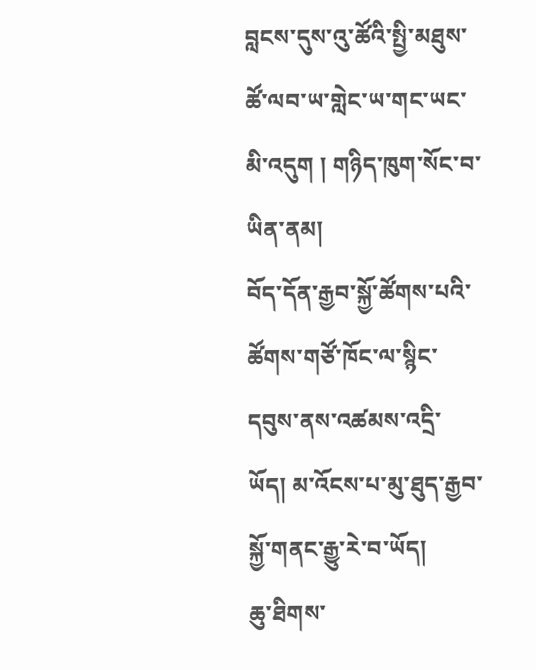བླངས་དུས་འུ་ཚོའི་སྤྱི་མཐུས་ཚོ་ལབ་ཡ་གླེང་ཡ་གང་ཡང་མི་འདུག ། གཉིད་ཁུག་སོང་བ་ཡིན་ནམ།
བོད་དོན་རྒྱབ་སྐྱོ་ཚོགས་པའི་ཚོགས་གཙོ་ཁོང་ལ་སྙིང་དབུས་ནས་འཚམས་འདྲི་
ཡོད། མ་འོངས་པ་མུ་ཐུད་རྒྱབ་སྐྱོ་གནང་རྒྱུ་རེ་བ་ཡོད།
ཆུ་ཐིགས་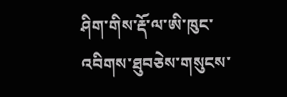ཤིག་གིས་རྡོ་ལ་ཨི་ཁུང་འབིགས་ཐུབཅེས་གསུངས་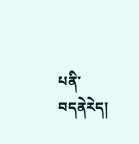པནི་བདནེརེད།